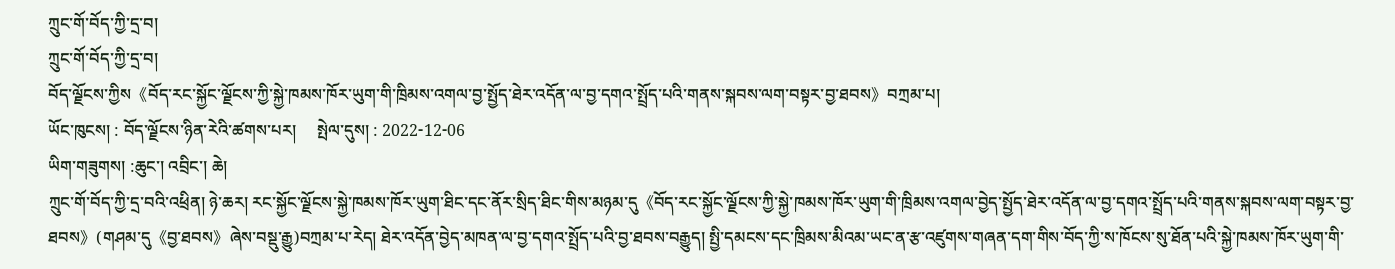ཀྲུང་གོ་བོད་ཀྱི་དྲ་བ།
ཀྲུང་གོ་བོད་ཀྱི་དྲ་བ།
བོད་ལྗོངས་ཀྱིས《བོད་རང་སྐྱོང་ལྗོངས་ཀྱི་སྐྱེ་ཁམས་ཁོར་ཡུག་གི་ཁྲིམས་འགལ་བྱ་སྤྱོད་ཐེར་འདོན་ལ་བྱ་དགའ་སྤྲོད་པའི་གནས་སྐབས་ལག་བསྟར་བྱ་ཐབས》བཀྲམ་པ།
ཡོང་ཁུངས། : བོད་ལྗོངས་ཉིན་རེའི་ཚགས་པར།     སྤེལ་དུས། : 2022-12-06
ཡིག་གཟུགས། :ཆུང་། འབྲིང་། ཆེ།
ཀྲུང་གོ་བོད་ཀྱི་དྲ་བའི་འཕྲིན། ཉེ་ཆར། རང་སྐྱོང་ལྗོངས་སྐྱེ་ཁམས་ཁོར་ཡུག་ཐིང་དང་ནོར་སྲིད་ཐིང་གིས་མཉམ་དུ《བོད་རང་སྐྱོང་ལྗོངས་ཀྱི་སྐྱེ་ཁམས་ཁོར་ཡུག་གི་ཁྲིམས་འགལ་བྱེད་སྤྱོད་ཐེར་འདོན་ལ་བྱ་དགའ་སྤྲོད་པའི་གནས་སྐབས་ལག་བསྟར་བྱ་ཐབས》(གཤམ་དུ《བྱ་ཐབས》ཞེས་བསྡུ་རྒྱུ)བཀྲམ་པ་རེད། ཐེར་འདོན་བྱེད་མཁན་ལ་བྱ་དགའ་སྤྲོད་པའི་བྱ་ཐབས་བརྒྱུད། སྤྱི་དམངས་དང་ཁྲིམས་མིའམ་ཡང་ན་རྩ་འཛུགས་གཞན་དག་གིས་བོད་ཀྱི་ས་ཁོངས་སུ་ཐོན་པའི་སྐྱེ་ཁམས་ཁོར་ཡུག་གི་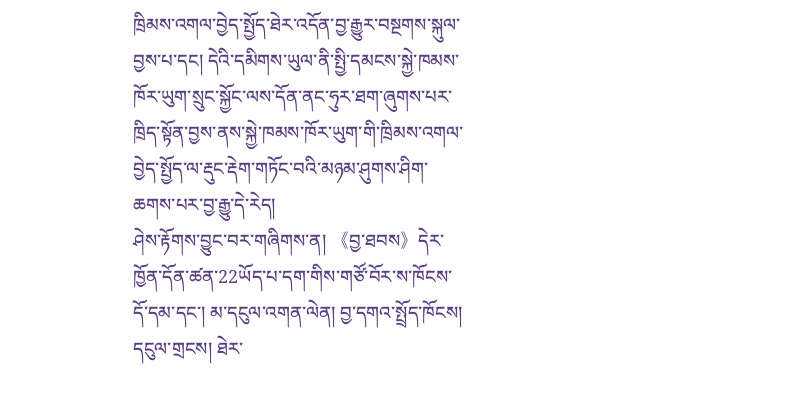ཁྲིམས་འགལ་བྱེད་སྤྱོད་ཐེར་འདོན་བྱ་རྒྱུར་བསྔགས་སྐུལ་བྱས་པ་དང། དེའི་དམིགས་ཡུལ་ནི་སྤྱི་དམངས་སྐྱེ་ཁམས་ཁོར་ཡུག་སྲུང་སྐྱོང་ལས་དོན་ནང་ཧུར་ཐག་ཞུགས་པར་ཁྲིད་སྟོན་བྱས་ནས་སྐྱེ་ཁམས་ཁོར་ཡུག་གི་ཁྲིམས་འགལ་བྱེད་སྤྱོད་ལ་རྡུང་རྡེག་གཏོང་བའི་མཉམ་ཤུགས་ཤིག་ཆགས་པར་བྱ་རྒྱུ་དེ་རེད།
ཤེས་རྟོགས་བྱུང་བར་གཞིགས་ན། 《བྱ་ཐབས》དེར་ཁྱོན་དོན་ཚན་22ཡོད་པ་དག་གིས་གཙོ་བོར་ས་ཁོངས་དོ་དམ་དང་། མ་དངུལ་འགན་ལེན། བྱ་དགའ་སྤྲོད་ཁོངས། དངུལ་གྲངས། ཐེར་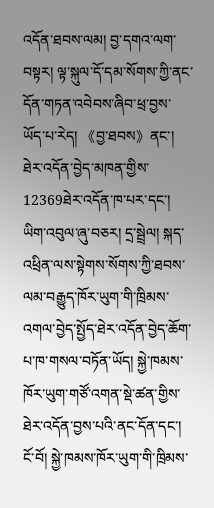འདོན་ཐབས་ལམ། བྱ་དགའ་ལག་བསྟར། ལྟ་སྐུལ་དོ་དམ་སོགས་ཀྱི་ནང་དོན་གཏན་འབེབས་ཞིབ་ཕྲ་བྱས་ཡོད་པ་རེད། 《བྱ་ཐབས》ནང་། ཐེར་འདོན་བྱེད་མཁན་གྱིས་12369ཐེར་འདོན་ཁ་པར་དང་། ཡིག་འབུལ་ཞུ་བཅར། དྲ་སྦྲེལ། སྐད་འཕྲིན་ལས་སྟེགས་སོགས་ཀྱི་ཐབས་ལམ་བརྒྱུད་ཁོར་ཡུག་གི་ཁྲིམས་འགལ་བྱེད་སྤྱོད་ཐེར་འདོན་བྱེད་ཆོག་པ་ཁ་གསལ་བཏོན་ཡོད། སྐྱེ་ཁམས་ཁོར་ཡུག་གཙོ་འགན་སྡེ་ཚན་གྱིས་ཐེར་འདོན་བྱས་པའི་ནང་དོན་དང་། ངོ་བོ། སྐྱེ་ཁམས་ཁོར་ཡུག་གི་ཁྲིམས་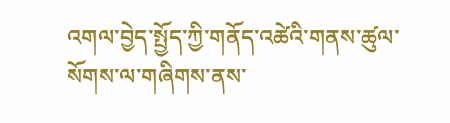འགལ་བྱེད་སྤྱོད་ཀྱི་གནོད་འཚེའི་གནས་ཚུལ་སོགས་ལ་གཞིགས་ནས་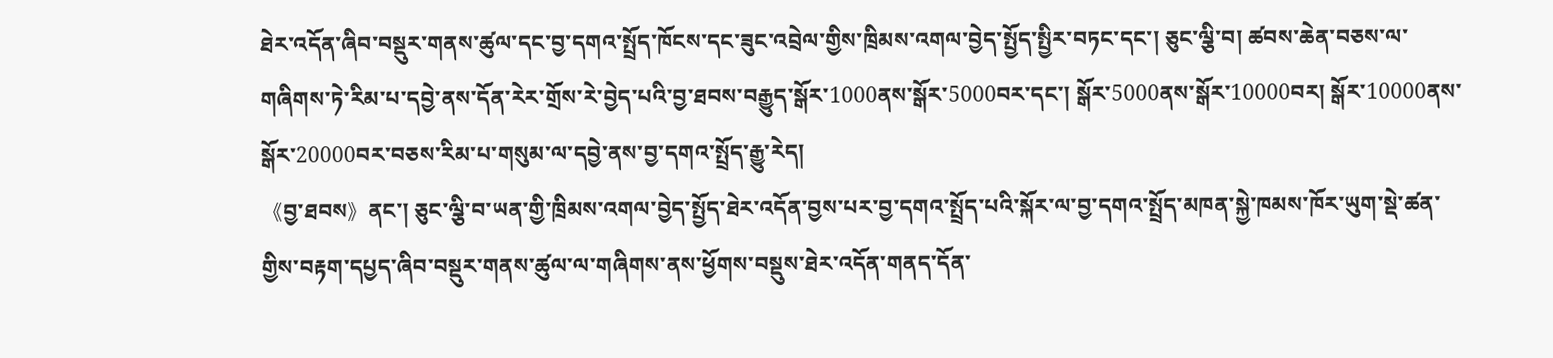ཐེར་འདོན་ཞིབ་བསྡུར་གནས་ཚུལ་དང་བྱ་དགའ་སྤྲོད་ཁོངས་དང་ཟུང་འབྲེལ་གྱིས་ཁྲིམས་འགལ་བྱེད་སྤྱོད་སྤྱིར་བཏང་དང་། ཅུང་ལྕི་བ། ཚབས་ཆེན་བཅས་ལ་གཞིགས་ཏེ་རིམ་པ་དབྱེ་ནས་དོན་རེར་གྲོས་རེ་བྱེད་པའི་བྱ་ཐབས་བརྒྱུད་སྒོར་1000ནས་སྒོར་5000བར་དང་། སྒོར་5000ནས་སྒོར་10000བར། སྒོར་10000ནས་སྒོར་20000བར་བཅས་རིམ་པ་གསུམ་ལ་དབྱེ་ནས་བྱ་དགའ་སྤྲོད་རྒྱུ་རེད།
《བྱ་ཐབས》ནང་། ཅུང་ལྕི་བ་ཡན་གྱི་ཁྲིམས་འགལ་བྱེད་སྤྱོད་ཐེར་འདོན་བྱས་པར་བྱ་དགའ་སྤྲོད་པའི་སྐོར་ལ་བྱ་དགའ་སྤྲོད་མཁན་སྐྱེ་ཁམས་ཁོར་ཡུག་སྡེ་ཚན་གྱིས་བརྟག་དཔྱད་ཞིབ་བསྡུར་གནས་ཚུལ་ལ་གཞིགས་ནས་ཕྱོགས་བསྡུས་ཐེར་འདོན་གནད་དོན་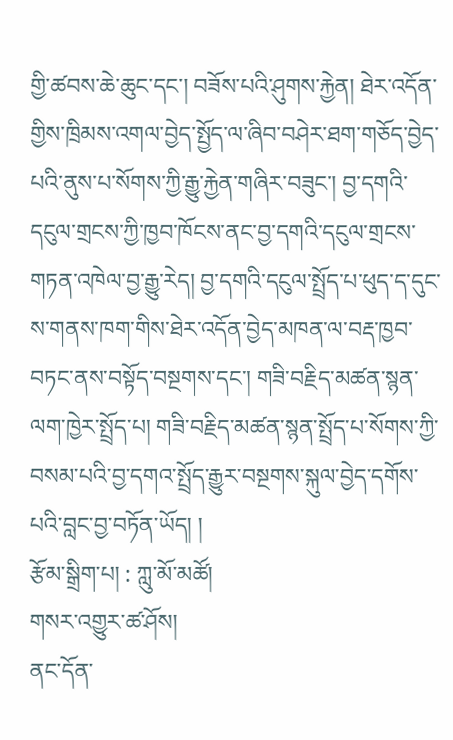གྱི་ཚབས་ཆེ་ཆུང་དང་། བཟོས་པའི་ཤུགས་རྐྱེན། ཐེར་འདོན་གྱིས་ཁྲིམས་འགལ་བྱེད་སྤྱོད་ལ་ཞིབ་བཤེར་ཐག་གཅོད་བྱེད་པའི་ནུས་པ་སོགས་ཀྱི་རྒྱུ་རྐྱེན་གཞིར་བཟུང་། བྱ་དགའི་དངུལ་གྲངས་ཀྱི་ཁྱབ་ཁོངས་ནང་བྱ་དགའི་དངུལ་གྲངས་གཏན་འཁེལ་བྱ་རྒྱུ་རེད། བྱ་དགའི་དངུལ་སྤྲོད་པ་ཕུད་ད་དུང་ས་གནས་ཁག་གིས་ཐེར་འདོན་བྱེད་མཁན་ལ་བརྡ་ཁྱབ་བཏང་ནས་བསྟོད་བསྔགས་དང་། གཟི་བརྗིད་མཚན་སྙན་ལག་ཁྱེར་སྤྲོད་པ། གཟི་བརྗིད་མཚན་སྙན་སྤྲོད་པ་སོགས་ཀྱི་བསམ་པའི་བྱ་དགའ་སྤྲོད་རྒྱུར་བསྔགས་སྐུལ་བྱེད་དགོས་པའི་བླང་བྱ་བཏོན་ཡོད། །
རྩོམ་སྒྲིག་པ། : ཀླུ་མོ་མཚོ།
གསར་འགྱུར་ཚ་ཤོས།
ནང་དོན་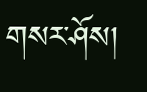གསར་ཤོས།